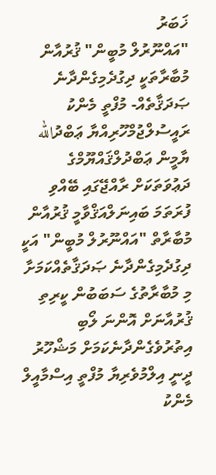ޚަބަރު
"އައްނޫރުލް މުބީން" ޤުރުއާން މުބާރާތަކީ ދިގުދެމިގެންދާނެ ޞަދަޤާތެއް- މުފްތީ މެންކު
ރައީސުލްޖުމްހޫރިއްޔާ ޢަބްދުالله ޔާމީން ޢަބްދުލްޤައްޔޫމްގެ ދަޢުވަތަކަށް ރާއްޖޭގައި ބޭއްވި ފުރަތަމަ ބައިނަލްއަޤްވާމީ ޤުރުއާން މުބާރާތް "އައްނޫރުލް މުބީން" އަކީ ދިގުދެމިގެންދާނެ ޞަދަޤާތެއްކަމަށާ މި މުބާރާތުގެ ސަބަބުން ކީރިތި ޤުރުއާނަށް އޮންނަ ލޯބި އިތުރުވެގެންދާނެކަމަށް މަޝްހޫރު ދީނީ އިލްމުވެރިޔާ މުފްތީ އިސްމާއީލް މެންކު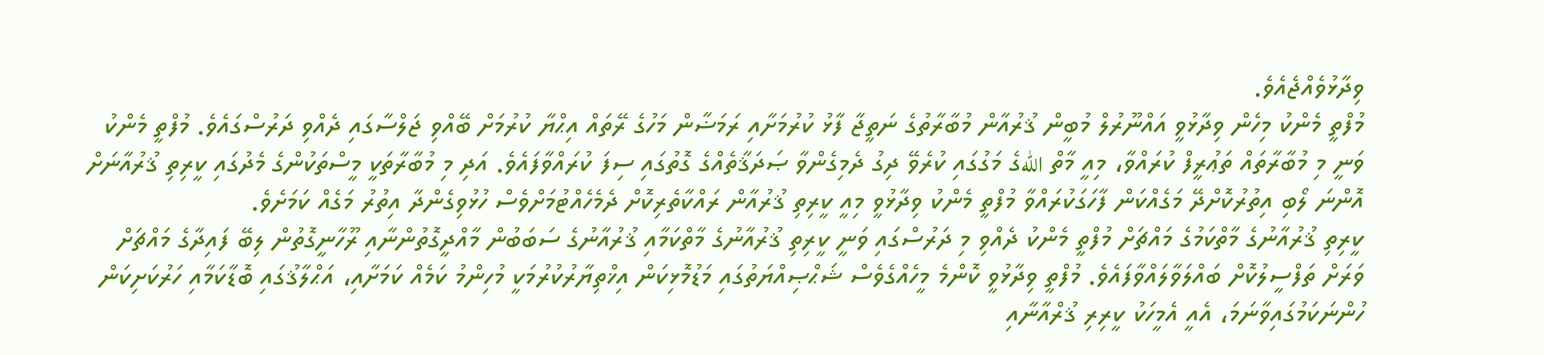ވިދާޅުވެއްޖެއެވެ.
މުފްތީ މެންކު މިހެން ވިދާޅުވީ އައްނޫރުލް މުބީން ޤުރުއާން މުބާރާތުގެ ނަތީޖާ ފާޅު ކުރުމަށާއި ރަމަޟާން މަހުގެ ރޭތައް އިޙްޔާ ކުރުމަށް ބޭއްވި ޖަލްސާގައި ދެއްވި ދަރުސްގައެވެ. މުފްތީ މެންކު ވަނީ މި މުބާރާތައް ތަޢުރީފް ކުރައްވާ، މިއީ މާތް اللهގެ މަގުގައި ކުރެވޭ ދިގު ދެމިގެންވާ ޞަދަޤާތެއްގެ ގޮތުގައި ސިފަ ކުރައްވާފައެވެ. އަދި މި މުބާރާތަކީ މީސްތަކުންގެ މެދުގައި ކީރިތި ޤުރުއާނަށް އޮންނަ ލޯބި އިތުރުކޮށްދޭ މަގެއްކަން ފާހަގަކުރައްވާ މުފްތީ މެންކު ވިދާޅުވީ މިއީ ކީރިތި ޤުރުއާން ރައްކާތެރިކޮށް ދެމެހެއްޓުމަށްވެސް ހުޅުވިގެންދާ އިތުރު މަގެއް ކަމަށެވެ.
ކީރިތި ޤުރުއާނުގެ މާތްކަމުގެ މައްޗަށް މުފްތީ މެންކު ދެއްވި މި ދަރުސްގައި ވަނީ ކީރިތި ޤުރުއާނުގެ މާތްކަމާއި ޤުރުއާނުގެ ސަބަބުން މާއްދީގޮތުންނާއި ރޫހާނީގޮތުން ލިބޭ ފައިދާގެ މައްޗަށް ވަރަށް ތަފްސީލުކޮށް ބައްލަވާލައްވާފައެވެ. މުފްތީ ވިދާޅުވީ ކޮންމެ މީހެއްގެވެސް ޝަޙްޞިއްޔަތުގައި މަޑުމޮޅިކަން އިޚްތިޔާރުކުރުމަކީ މުހިންމު ކަމެއް ކަމަށާއި، އަޙްލާޤުގައި ބޮޑާކަމާއި ހަރުކަށިކަން ހުންނަކަމުގައިވާނަމަ، އެއީ އެމީހަކު ކީރިރި ޤުރްއާނާއި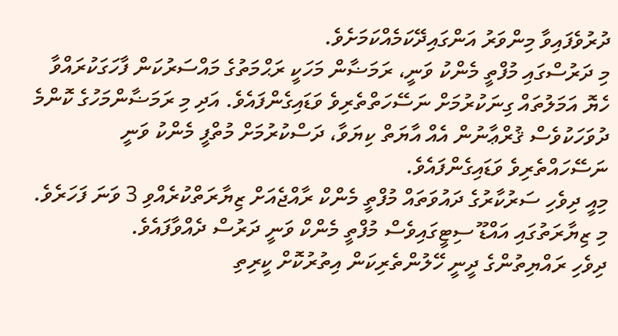ދުރުވެފައިވާ މިންވަރު އަންގައިދޭކަމެއްކަމަށެވެ.
މި ދަރުސްގައި މުފްތީ މެންކު ވަނީ، ރަމަޟާން މަހަކީ ރަޙްމަތުގެ މައްސަރުކަން ފާހަގަކުރައްވާ ހެޔޮ އަމަލުތައް ގިނަކުރުމަށް ނަސޭހަތްތެރިވެ ވަޑައިގެންފައެވެ. އަދި މި ރަމަޟާންމަހުގެ ކޮންމެ ދުވަހަކުވެސް ޤުރްޢާނުން އެއް އާޔަތް ކިޔަވާ، ދަސްކުރުމަށް މުތްފީ މެންކު ވަނީ ނަސޭހައްތެރިވެ ވަޑައިގެންފައެވެ.
މިއީ ދިވެހި ސަރުކާރުގެ ދައުވަތައް މުފްތީ މެންކް ރާއްޖެއަށް ޒިޔާރަތްކުރެއްވި 3 ވަނަ ފަހަރެވެ. މި ޒިޔާރަތުގައި އައްޑޫ ސިޓީގައިވެސް މުފްތީ މެންކް ވަނީ ދަރުސް ދެއްވާފައެވެ.
ދިވެހި ރައްޔިތުންގެ ދީނީ ހޭލުންތެރިކަން އިތުރުކޮށް ކީރިތި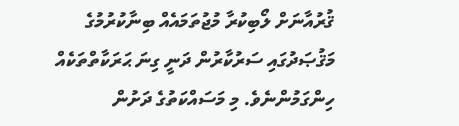ޤުރުއާނަށް ލޯބިކުރާ މުޖުތަމައެއް ބިނާކުރުމުގެ މަޤުޞަދުގައި ސަރުކާރުން ދަނީ ގިނަ ޙަރަކާތްތަކެއް ހިންގަމުންނެވެ. މި މަސައްކަތުގެ ދަށުން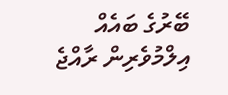ބޭރުގެ ބައެއް އިލްމުވެރިން ރާއްޖެ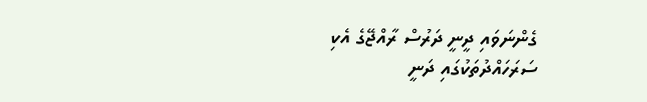ގެންނަވައި ދީނީ ދަރުސް ރާއްޖޭގެ އެކި ސަރަހައްދުތަކުގައި ދަނީ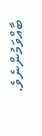ބާއްވަމުންނެވެ.